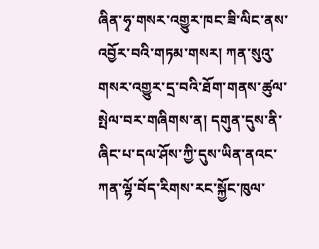ཞིན་ཧྭ་གསར་འགྱུར་ཁང་ཟི་ལིང་ནས་འབྱོར་བའི་གཏམ་གསར། ཀན་སུའུ་གསར་འགྱུར་དྲ་བའི་ཐོག་གནས་ཚུལ་སྤེལ་བར་གཞིགས་ན། དགུན་དུས་ནི་ཞིང་པ་དལ་ཤོས་ཀྱི་དུས་ཡིན་ནའང་ཀན་ལྷོ་བོད་རིགས་རང་སྐྱོང་ཁུལ་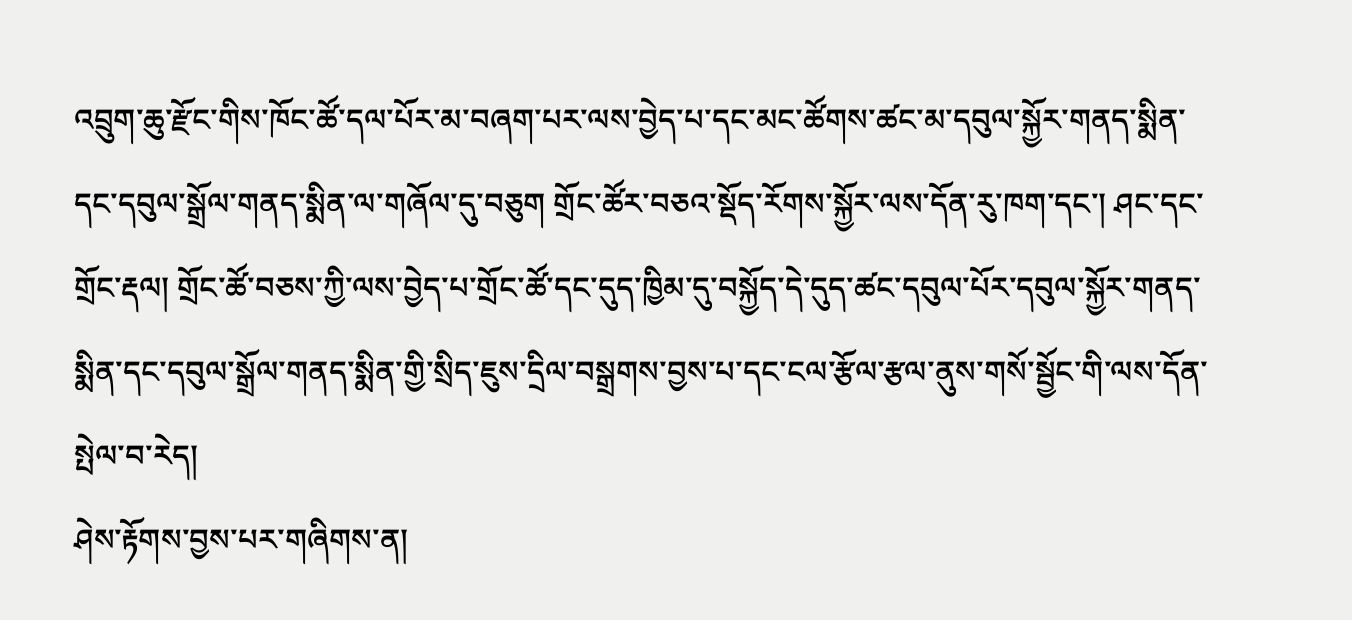འབྲུག་ཆུ་རྫོང་གིས་ཁོང་ཚོ་དལ་པོར་མ་བཞག་པར་ལས་བྱེད་པ་དང་མང་ཚོགས་ཚང་མ་དབུལ་སྐྱོར་གནད་སྨིན་དང་དབུལ་སྒྲོལ་གནད་སྨིན་ལ་གཞོལ་དུ་བཅུག གྲོང་ཚོར་བཅའ་སྡོད་རོགས་སྐྱོར་ལས་དོན་རུ་ཁག་དང་། ཤང་དང་གྲོང་རྡལ། གྲོང་ཚོ་བཅས་ཀྱི་ལས་བྱེད་པ་གྲོང་ཚོ་དང་དུད་ཁྱིམ་དུ་བསྐྱོད་དེ་དུད་ཚང་དབུལ་པོར་དབུལ་སྐྱོར་གནད་སྨིན་དང་དབུལ་སྒྲོལ་གནད་སྨིན་གྱི་སྲིད་ཇུས་དྲིལ་བསྒྲགས་བྱས་པ་དང་ངལ་རྩོལ་རྩལ་ནུས་གསོ་སྦྱོང་གི་ལས་དོན་སྤེལ་བ་རེད།
ཤེས་རྟོགས་བྱས་པར་གཞིགས་ན།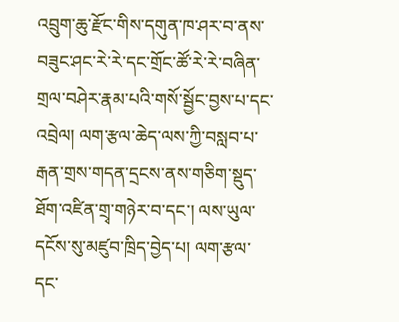འབྲུག་ཆུ་རྫོང་གིས་དགུན་ཁ་ཤར་བ་ནས་བཟུང་ཤང་རེ་རེ་དང་གྲོང་ཚོ་རེ་རེ་བཞིན་གྲལ་བཤེར་རྣམ་པའི་གསོ་སྦྱོང་བྱས་པ་དང་འབྲེལ། ལག་རྩལ་ཆེད་ལས་ཀྱི་བསླབ་པ་རྒན་གྲས་གདན་དྲངས་ནས་གཅིག་སྡུད་ཐོག་འཛིན་གྲྭ་གཉེར་བ་དང་། ལས་ཡུལ་དངོས་སུ་མཛུབ་ཁྲིད་བྱེད་པ། ལག་རྩལ་དང་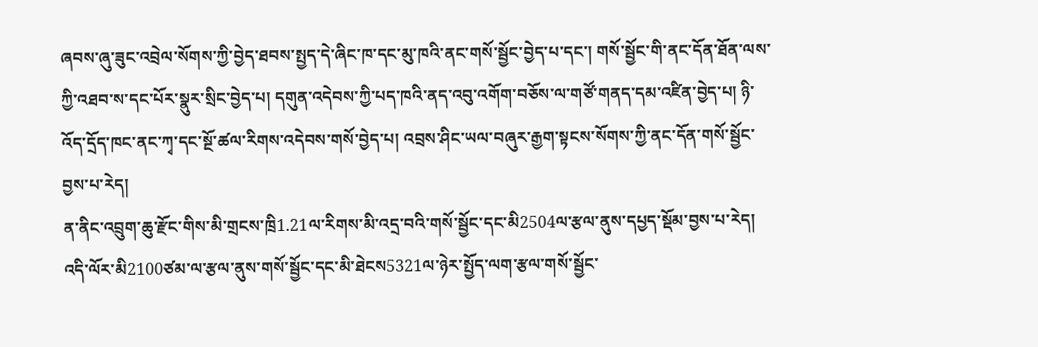ཞབས་ཞུ་ཟུང་འབྲེལ་སོགས་ཀྱི་བྱེད་ཐབས་སྤྱད་དེ་ཞིང་ཁ་དང་མུ་ཁའི་ནང་གསོ་སྦྱོང་བྱེད་པ་དང་། གསོ་སྦྱོང་གི་ནང་དོན་ཐོན་ལས་ཀྱི་འཐབ་ས་དང་པོར་སྣུར་སྲིང་བྱེད་པ། དགུན་འདེབས་ཀྱི་པད་ཁའི་ནད་འབུ་འགོག་བཅོས་ལ་གཙོ་གནད་དམ་འཛིན་བྱེད་པ། ཉི་འོད་དྲོད་ཁང་ནང་ཀྭ་དང་སྔོ་ཚལ་རིགས་འདེབས་གསོ་བྱེད་པ། འབྲས་ཤིང་ཡལ་བཞུར་རྒྱག་སྟངས་སོགས་ཀྱི་ནང་དོན་གསོ་སྦྱོང་བྱས་པ་རེད།
ན་ནིང་འབྲུག་ཆུ་རྫོང་གིས་མི་གྲངས་ཁྲི1.21ལ་རིགས་མི་འདྲ་བའི་གསོ་སྦྱོང་དང་མི2504ལ་རྩལ་ནུས་དཔྱད་སྡོམ་བྱས་པ་རེད། འདི་ལོར་མི2100ཙམ་ལ་རྩལ་ནུས་གསོ་སྦྱོང་དང་མི་ཐེངས5321ལ་ཉེར་སྤྱོད་ལག་རྩལ་གསོ་སྦྱོང་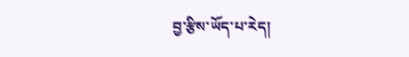བྱ་རྩིས་ཡོད་པ་རེད།